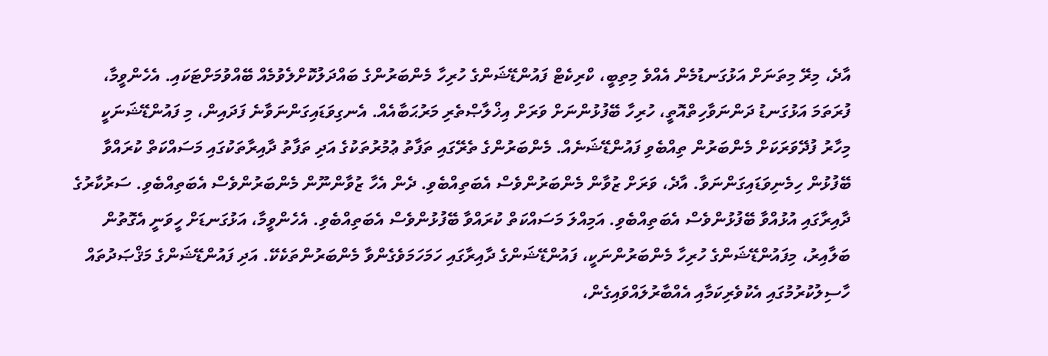އާދެ، މިރޭ މިތަނަށް އަޅުގަނޑުމެން އެއްވެ މިތިބީ، ކްރިކެޓް ފައުންޑޭޝަންގެ ހުރިހާ މެންބަރުންގެ ބައްދަލުކޮށްލެވުމެއް ބޭއްވުމަށްޓަކައި. އެހެންވީމާ، ފުރަތަމަ އަޅުގަނޑު ދަންނަވާހިތްއޮތީ، ހުރިހާ ބޭފުޅުންނަށް ވަރަށް އިޚްލާޞްތެރި މަރުޙަބާއެއް. އެނގިވަޑައިގަންނަވާނެ ފަދައިން، މި ފައުންޑޭޝަނަކީ މިހާރު ފުދޭވަރަކަށް މެންބަރުން ތިއްބެވި ފައުންޑޭޝަނެއް. މެންބަރުންގެ ތެރޭގައި ތަފާތު ޢުމުރުތަކުގެ އަދި ތަފާތު ދާއިރާތަކުގައި މަސައްކަތް ކުރައްވާ ބޭފުޅުން ހިމެނިވަޑައިގަންނަވާ. އާދެ، ވަރަށް ޒުވާން މެންބަރުންވެސް އެބަތިއްބެވި. ދެން އެހާ ޒުވާންނޫން މެންބަރުންވެސް އެބަތިއްބެވި. ސަރުކާރުގެ ދާއިރާގައި އުޅުއްވާ ބޭފުޅުންވެސް އެބަތިއްބެވި. އަމިއްލަ މަސައްކަތް ކުރައްވާ ބޭފުޅުންވެސް އެބަތިއްބެވި. އެހެންވީމާ، އަޅުގަނޑަށް ހީވަނީ އެގޮތުން ބަލާއިރު، މިފައުންޑޭޝަންގެ ހުރިހާ މެންބަރުންނަކީ، ފައުންޑޭޝަންގެ ދާއިރާގައި ހަމަހަމަވެގެންވާ މެންބަރުންތަކެކޭ. އަދި ފައުންޑޭޝަންގެ މަޤްޞަދުތައް ހާސިލުކުރުމުގައި އެކުވެރިކަމާއި އެއްބާރުލައްވައިގެން،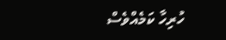ހުރިހާ ކަމެއްވެސް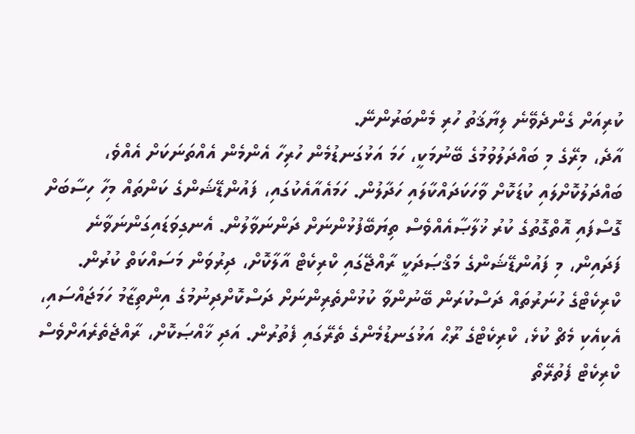ކުރިއަށް ގެންދެވޭނެ ލިޔާޤަތު ހުރި މެންބަރުންނޭ.
އާދެ، މިރޭގެ މި ބައްދަލުވުމުގެ ބޭނުމަކީ، ހަމަ އަޅުގަނޑުމެން ހުރިހާ އެންމެން އެއްތަނަކަށް އެއްވެ، ބައްދަލުކޮށްލައި ކުޑަކޮށް ވާހަކަދައްކާލައި ހަދާލުން. ހަމައެއާއެކުގައި، ފައުންޑޭޝަންގެ ކަންތައް މިހާ ހިސާބަށް ގޮސްފައި އޮތްގޮތުގެ ކުރު ޚުލާޞާއެއްވެސް ތިޔަބޭފުޅުންނަށް ދަންނަވާލުން. އެނގިވަޑައިގަންނަވާނެ ފަދައިން، މި ފައުންޑޭޝަންގެ މަޤްޞަދަކީ ރާއްޖޭގައި ކްރިކެޓް އާލާކޮށް، ދިރުވަން މަސައްކަތް ކުރުން. ކްރިކެޓްގެ ހުނަރުތައް ދަސްކުރަން ބޭނުންވާ ކުޅުންތެރިންނަށް ދަސްކޮށްދިނުމުގެ އިންތިޒާމު ހަމަޖައްސައި، އެކިއެކި މެޗް ކުޅެ، ކްރިކެޓްގެ ރޫޙް އަޅުގަނޑުމެންގެ ތެރޭގައި ފެތުރުން. އަދި ޚާއްޞަކޮށް، ރާއްޖެތެރެއަށްވެސް ކްރިކެޓް ފެތުރޭތޯ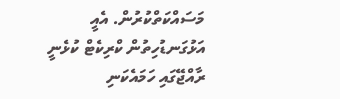މަސައްކަތްކުރުން. އެއީ އަޅުގަނޑުހިތުން ކްރިކެޓް ކުޅެނީ ރާއްޖޭގައި ހަމައެކަނި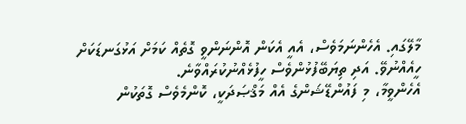މާލޭގައި. އެހެންނަމަވެސް، އެއީ އެކަން އޮންނަންވީ ގޮތެއް ކަމަށް އަޅުގަނޑަކަށް ހީއެއްނުވޭ. އަދި ތިޔަބޭފުޅުންވެސް ހީފުޅެއްނުކުރައްވާނެ.
އެހެންވީމާ، މި ފައުންޑޭޝަންގެ އެއް މަޤްޞަދަކީ، ކޮންމެވެސް ގޮތަކުން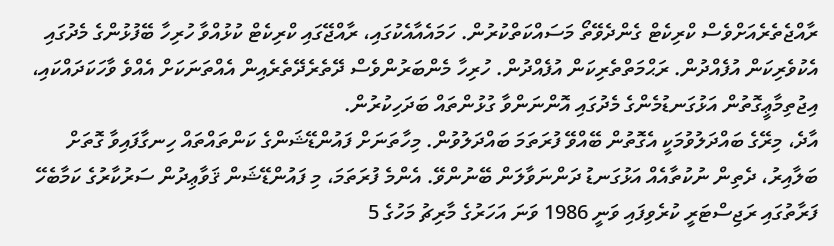ރާއްޖެތެރެއަށްވެސް ކްރިކެޓް ގެންދެވޭތޯ މަސައްކަތްކުރުން. ހަމައެއާއެކުގައި، ރާއްޖޭގައި ކްރިކެޓް ކުޅުއްވާ ހުރިހާ ބޭފުޅުންގެ މެދުގައި އެކުވެރިކަން އުފެއްދުން. ރަޙްމަތްތެރިކަން އުފެއްދުން. ހުރިހާ މެންބަރުންވެސް ދޭތެރެދޭތެރެއިން އެއްތަނަކަށް އެއްވެ ވާހަކަދައްކައި، އިޖުތިމާޢީގޮތުން އަޅުގަނޑުމެންގެ މެދުގައި އޮންނަންވާ ގުޅުންތައް ބަދަހިކުރުން.
އާދެ، މިރޭގެ ބައްދަލުވުމަކީ އެގޮތުން ބޭއްވޭ ފުރަތަމަ ބައްދަލުވުން. މިހާތަނަށް ފައުންޑޭޝަންގެ ކަންތައްތައް ހިނގާފައިވާ ގޮތަށް ބަލާއިރު، ދެތިން ނުކުތާއެއް އަޅުގަނޑު ދަންނަވާލަން ބޭނުންވޭ. އެންމެ ފުރަތަމަ، މި ފައުންޑޭޝަން ޤަވާޢިދުން ސަރުކާރުގެ ކަމާބެހޭ ފަރާތުގައި ރަޖިސްޓަރީ ކުރެވިފައި ވަނީ 1986 ވަނަ އަހަރުގެ މާރިޗު މަހުގެ 5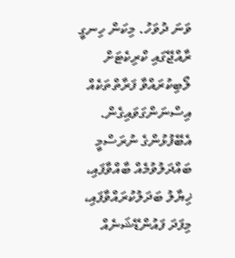ވަނަ ދުވަހު. މިކަން ހިނގީ ރާއްޖޭގައި ކްރިކެޓަށް ލޯބިކުރައްވާ ފަރާތްތަކެއް އިސްނަންގަވައިގެން. އެބޭފުޅުންގެ ނުރަސްމީ ބައްދަލުވުމެއް ބާއްވާފައި، ޚިޔާލު ބަދަލުކުރައްވާފައި، މިފަދަ ފައުންޑޭޝަނެއް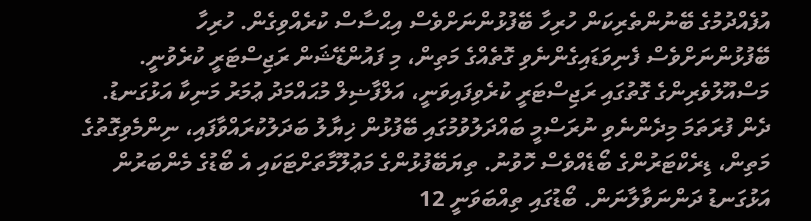އުފެއްދުމުގެ ބޭނުންތެރިކަން ހުރިހާ ބޭފުޅުންނަށްވެސް އިޙްސާސް ކުރެއްވިގެން. ހުރިހާ ބޭފުޅުންނަށްވެސް ފެނިވަޑައިގެންނެވި ގޮތެއްގެ މަތިން، މި ފައުންޑޭޝަން ރަޖިސްޓަރީ ކުރެވުނީ. މަސްއޫލުވެރިންގެ ގޮތުގައި ރަޖިސްޓަރީ ކުރެވިފައިވަނީ، އަލްފާޟިލް މުޙައްމަދު ޢުމަރު މަނިކާ އަޅުގަނޑު.
ދެން ފުރަތަމަ މިދެންނެވި ނުރަސްމީ ބައްދަލުވުމުގައި ބޭފުޅުން ޚިޔާލު ބަދަލުކުރައްވާފައި، ނިންމެވިގޮތުގެ މަތިން، ޑިރެކްޓަރުންގެ ބޯޑެއްވެސް ހޮވުނު. ތިޔަބޭފުޅުންގެ މަޢުލޫމާތަށްޓަކައި އެ ބޯޑުގެ މެންބަރުން އަޅުގަނޑު ދަންނަވާލާނަން. ބޯޑުގައި ތިއްބަވަނީ 12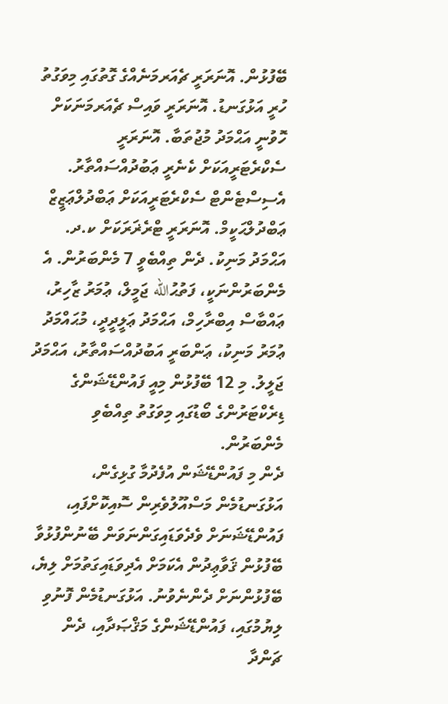ބޭފުޅުން. އޮނަރަރީ ޗެއަރމަނެއްގެ ގޮތުގައި މިވަގުތު ހުރީ އަޅުގަނޑު. އޮނަރަރީ ވައިސް ޗެއަރމަނަކަށް ހޮވުނީ އަޙްމަދު މުޖުތަބާ. އޮނަރަރީ ސެކްރެޓަރީއަކަށް ކެނެރީ ޢަބުދުއްސައްތާރު. އެސިސްޓެންޓް ސެކްރެޓަރީއަކަށް ޢަބްދުލްޢަޒީޒް ޢަބްދުލްޙަކީމް. އޮނަރަރީ ޓްރެޜަރަކަށް ކ.ދ. އަޙްމަދު މަނިކު. ދެން ތިއްބެވީ 7 މެންބަރުން. އެ މެންބަރުންނަކީ، ފަތުޙުالله ޖަމީލް، ޢުމަރު ޒާހިރު، ޢައްބާސް އިބްރާހިމް، އަޙްމަދު ޢަލީދީދީ، މުޙައްމަދު ޢުމަރު މަނިކު، ޢަންބަރީ އަބުދުއްސައްތާރު، އަޙްމަދު ޖަލީލު. މި 12 ބޭފުޅުން މިއީ ފައުންޑޭޝަންގެ ޑިރެކްޓަރުންގެ ބޯޑުގައި މިވަގުތު ތިއްބެވި މެންބަރުން.
ދެން މި ފައުންޑޭޝަން އުފެދުމާ ގުޅިގެން، އަޅުގަނޑުމެން މަސްއޫލުވެރިން ސޮއިކޮށްފައި، ފައުންޑޭޝަނަށް ވެދެވަޑައިގަންނަވަން ބޭނުންފުޅުވާ ބޭފުޅުން ޤަވާޢިދުން އެކަމަށް އެދިވަޑައިގަތުމަށް ލިޔެ، ބޭފުޅުންނަށް ދެންނެވުނު. އަޅުގަނޑުމެން ފޮނުވި ލިޔުމުގައި، ފައުންޑޭޝަންގެ މަޤްޞަދާއި، ދެން ޗަންދާ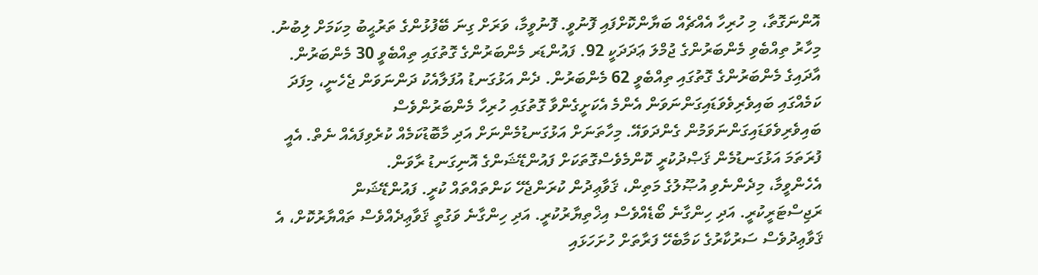އޮންނަގޮތާ، މި ހުރިހާ އެއްޗެއް ބަޔާންކޮށްފައި ފޮނުވީ. ފޮނުވީމާ، ވަރަށް ގިނަ ބޭފުޅުންގެ ތަރުޙީބު މިކަމަށް ލިބުނު. މިހާރު ތިއްބެވި މެންބަރުންގެ ޖުމްލަ ޢަދަދަކީ 92. ފައުންޑަރ މެންބަރުންގެ ގޮތުގައި ތިއްބެވީ 30 މެންބަރުން. އާދައިގެ މެންބަރުންގެ ގޮތުގައި ތިއްބެވީ 62 މެންބަރުން. ދެން އަޅުގަނޑު އުފަލާއެކު ދަންނަވަން ޖެހެނީ، މިފަދަ ކަމެއްގައި ބައިވެރިވެވަޑައިގަންނަވަން އެންމެ އެކަށީގެންވާ ގޮތުގައި ހުރިހާ މެންބަރުންވެސް ބައިވެރިވެވަޑައިގަންނަވަމުން ގެންދަވައޭ. މިހާތަނަށް އަޅުގަނޑުމެންނަށް އަދި މާބޮޑުކަމެއް ކުރެވިފައެއް ނެތް. އެއީ ފުރަތަމަ އަޅުގަނޑުމެން ޤަޞްދުކުރީ ކޮންމެވެސްގޮތަކަށް ފައުންޑޭޝަންގެ އޮނިގަނޑު ރާވަން.
އެހެންވީމާ، މިދެންނެވި އުޞޫލުގެ މަތިން، ޤަވާޢިދުން ކުރަންޖެހޭ ކަންތައްތައް ކުރީ. ފައުންޑޭޝަން ރަޖިސްޓަރީކުރީ. އަދި ހިންގާނެ ބޯޑެއްވެސް އިޚްތިޔާރުކުރީ. އަދި ހިންގާނެ ވަގުތީ ޤަވާޢިދެއްވެސް ތައްޔާރުކޮށް، އެ ޤަވާޢިދުވެސް ސަރުކާރުގެ ކަމާބެހޭ ފަރާތަށް ހުށަހަޅައި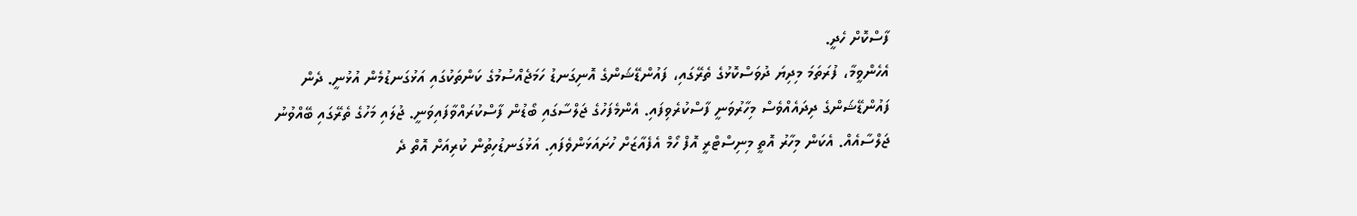ފާސްކޮށް ހެދީ.
އެހެންވީމާ، ފުރަތަމަ މިދިޔަ ދުވަސްކޮޅުގެ ތެރޭގައި، ފައުންޑޭޝަންގެ އޮނިގަނޑު ހަމަޖެއްސުމުގެ ކަންތަކުގައި އަޅުގަނޑުމެން އުޅުނީ. ދެން ފައުންޑޭޝަންގެ ދިދައެއްވެސް މިހާރުވަނީ ފާސްކުރެވިފައި. އެންމެފަހުގެ ޖަލްސާގައި ބޯޑުން ފާސްކުރައްވާފައިވަނީ. ޖުލައި މަހުގެ ތެރޭގައި ބޭއްވުނު ޖަލްސާއެއް. އެކަން މިހާރު އޮތީ މިނިސްޓްރީ އޮފް ހޯމް އެފެއާޒަށް ހުށައަޅަންވެފައި. އަޅުގަނޑުހިތުން ކުރިއަށް އޮތް ދެ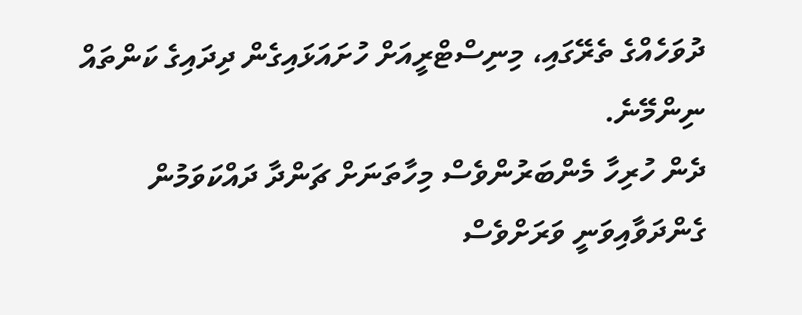ދުވަހެއްގެ ތެރޭގައި، މިނިސްޓްރީއަށް ހުށައަޅައިގެން ދިދައިގެ ކަންތައް ނިންމޭނެ.
ދެން ހުރިހާ މެންބަރުންވެސް މިހާތަނަށް ޗަންދާ ދައްކަވަމުން ގެންދަވާއިވަނީ ވަރަށްވެސް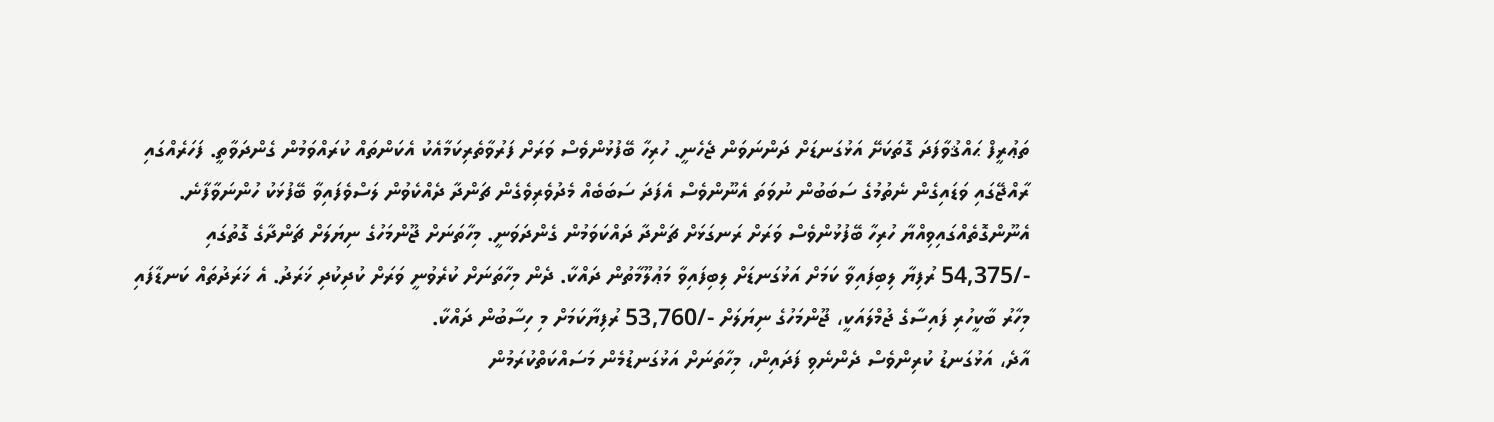ތަޢުރީފް ޙައްޤުވާފަދަ ގޮތަކަށޭ އަޅުގަނޑަށް ދަންނަވަން ޖެހެނީ. ހުރިހާ ބޭފުޅުންވެސް ވަރަށް ފަރުވާތެރިކަމާއެކު އެކަންތައް ކުރައްވަމުން ގެންދަވާތީ. ފަހަރެއްގައި ރާއްޖޭގައި ވަޑައިގެން ނެތުމުގެ ސަބަބުން ނުވަތަ އެނޫންވެސް އެފަދަ ސަބަބެއް މެދުވެރިވެގެން ޗަންދާ ދެއްކެވުން ލަސްވެފައިވާ ބޭފުޅަކު ހުންނަވާފާނެ. އެނޫންގޮތެއްގައިވިއްޔާ ހުރިހާ ބޭފުޅުންވެސް ވަރަށް ރަނގަޅަށް ޗަންދާ ދައްކަވަމުން ގެންދަވަނީ. މިހާތަނަށް ޖޫންމަހުގެ ނިޔަލަށް ޗަންދާގެ ގޮތުގައި -/54,375 ރުފިޔާ ލިބިފައިވާ ކަމަށް އަޅުގަނޑަށް ލިބިފައިވާ މަޢުލޫމާތުން ދައްކާ. ދެން މިހާތަނަށް ކުރެވުނީ ވަރަށް ކުދިކުދި ޚަރަދު. އެ ޚަރަދުތައް ކަނޑާފައި މިހާރު ބާކީހުރި ފައިސާގެ ޖުމްލައަކީ، ޖޫންމަހުގެ ނިޔަލަށް -/53,760 ރުފިޔާކަމަށް މި ހިސާބުން ދައްކާ.
އާދެ، އަޅުގަނޑު ކުރިންވެސް ދެންނެވި ފަދައިން، މިހާތަނަށް އަޅުގަނޑުމެން މަސައްކަތްކުރަމުން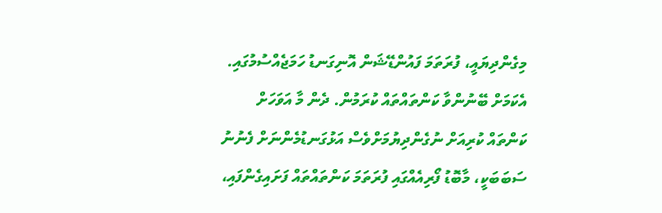މިގެންދިޔައީ، ފުރަތަމަ ފައުންޑޭޝަން އޮނިގަނޑު ހަމަޖެއްސުމުގައި. އެކަމަށް ބޭނުންވާ ކަންތައްތައް ކުރަމުން. ދެން މާ އަވަހަށް ކަންތައް ކުރިއަށް ނުގެންދިޔުމަށްވެސް އަޅުގަނޑުމެންނަށް ފެނުނު ސަބަބަކީ، މާބޮޑު ފޯރިއެއްގައި ފުރަތަމަ ކަންތައްތައް ފަށައިގެންފައި،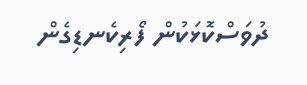ދުވަސްކޮޅަކުން ފޯރިކެނޑިގެން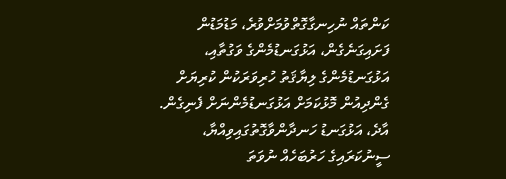ކަންތައް ނުހިނގާގޮތްވުމަށްވުރެ، މަޑުމަޑުން ފަށައިގަނެގެން، އަޅުގަނޑުމެންގެ ވަގުތާއި، އަޅުގަނޑުމެންގެ ލިޔާޤަތު ހުރިވަރަކުން ކުރިޔަށް ގެންދިއުން މޮޅުކަމަށް އަޅުގަނޑުމެންނަށް ފެނިގެން. އާދެ، އަޅުގަނޑު ހަނދާންވާގޮތުގައިވިއްޔާ، ސީނުކަރައިގެ ހަރުބަހެއް ނުވަތަ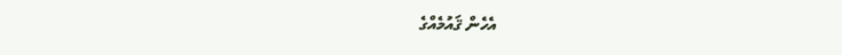އެހެން ޤައުމެއްގެ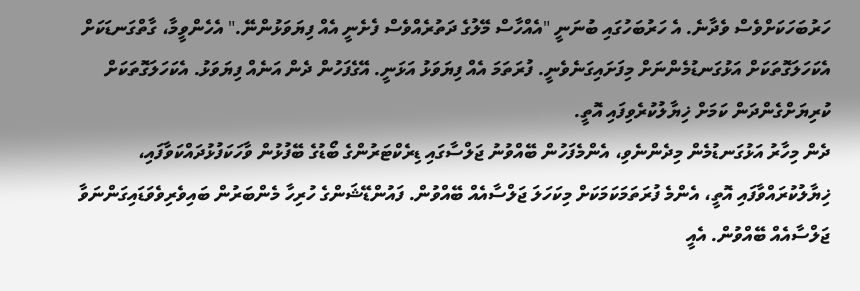ހަރުބަހަކަށްވެސް ވެދާނެ. އެ ހަރުބަހުގައި ބުނަނީ "އެއްހާސް މޭލުގެ ދަތުރެއްވެސް ފެށެނީ އެއް ފިޔަވަޅުންނޭ." އެހެންވީމާ، ގާތްގަނޑަކަށް އެކަހަލަގޮތަކަށް އަޅުގަނޑުމެންނަށް މިފަށައިގަނެވެނީ. ފުރަތަމަ އެއް ފިޔަވަޅު އަޅަނީ. އޭގެފަހުން ދެން އަނެއް ފިޔަވަޅު. އެކަހަލަގޮތަކަށް ކުރިޔަށްގެންދަން ކަމަށް ޚިޔާލުކުރެވިފައި އޮތީ.
ދެން މިހާރު އަޅުގަނޑުމެން މިދެންނެވި، އެންމެފަހުން ބޭއްވުނު ޖަލްސާގައި ޑިރެކްޓަރުންގެ ބޯޑުގެ ބޭފުޅުން ވާހަކަފުޅުދައްކަވާފައި، ޚިޔާލުކުރައްވާފައި އޮތީ، އެންމެ ފުރަތަމަކަމަކަށް މިކަހަލަ ޖަލްސާއެއް ބޭއްވުން. ފައުންޑޭޝަންގެ ހުރިހާ މެންބަރުން ބައިވެރިވެވަޑައިގަންނަވާ ޖަލްސާއެއް ބޭއްވުން. އެއީ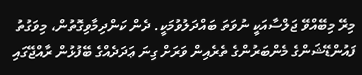މިރޭ މިބޭއްވޭ ޖަލްސާއަކީ ނުވަތަ ބައްދަލުވުމަކީ. ދެން ކަންދިމާވިގޮތުން، މިވަގުތު ފައުންޑޭޝަންގެ މެންބަރުންގެ ތެރެއިން ވަރަށް ގިނަ ޢަދަދެއްގެ ބޭފުޅުން ރާއްޖޭގައި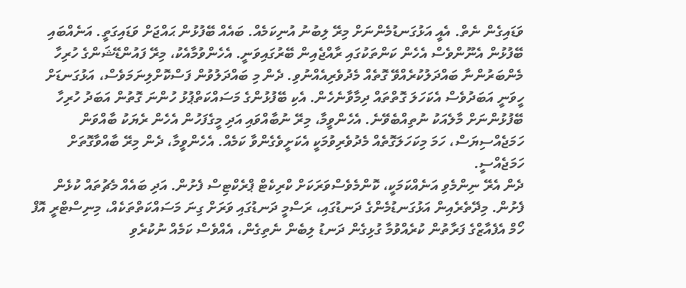ވަޑައިގެން ނެތް. އެއީ އަޅުގަނޑުމެންނަށް މިރޭ ލިބުނު އުނިކަމެއް. ބައެއް ބޭފުޅުން ޙައްޖަށް ވަޑައިގަތީ. އަނެއްބައި ބޭފުޅުން އެނޫންވެސް އެހެން ކަންތަކުގައި ރާއްޖެއިން ބޭރުގައިވަނީ. އެހެންވުމާއެކު، މިރޭ ފައުންޑޭޝަންގެ ހުރިހާ މެންބަރުންނާ ބައްދަލުކުރެއްވޭ ގޮތެއް މެދުވެރިއެއްނުވި. ދެން މި ބައްދަލުވުން ފަސްކޮށްލިނަމަވެސް، އަޅުގަނޑަށް ހީވަނީ އަބަދުވެސް އެކަހަލަ ގޮތްތައް ދިމާވާނެހެން. އެކި ބޭފުޅުންގެ މަސައްކަތްޕުޅު ހުންނަ ގޮތުން އަބަދު ހުރިހާ ބޭފުޅުންނަށް މާލެއަކު ނުތިއްބެވޭނެ. އެހެންވީމާ، މިރޭ ނުބާއްވައި އަދި މީގެފަހުން އެހެން ރެޔަކު ބާއްވަން ހަމަޖެއްސިޔަސް، ހަމަ މިކަހަލަގޮތެއް މެދުވެރިވުމަކީ އެކަށީވެގެންވާ ކަމެއް. އެހެންވީމާ، ދެން މިރޭ ބާއްވާގޮތަށް ހަމަޖެއްސީ.
ދެން އެރޭ ނިންމެވި އަނެއްކަމަކީ، ކޮންމެވެސްވަރަކަށް ކްރިކެޓް ޕްރެކްޓިސް ފެށުން. އަދި ބައެއް މެޗުތައް ކުޅެން ފެށުން. މިދޭތެރެއިން އަޅުގަނޑުމެންގެ ދަނޑުގައި، ރަސްމީ ދަނޑުގައި ވަރަށް ގިނަ މަސައްކަތްތަކެއް، މިނިސްޓްރީ އޮފް ހޯމް އެފެއާޒްގެ ފަރާތުން ކުރެއްވުމާ ގުޅިގެން ދަނޑު ލިބެން ނެތިގެން، އެއްވެސް ކަމެއް ނުކުރެވި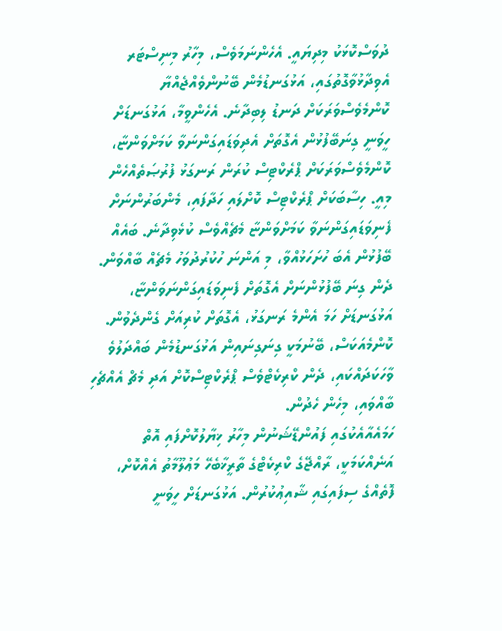ދުވަސްކޮޅަކު މިދިޔައީ. އެހެންނަމަވެސް، މިހާރު މިނިސްޓަރ އެވިދާޅުވާގޮތުގައި، އަޅުގަނޑުމެން ބޭނުންވެއްޖެއްޔާ ކޮންމެވެސްވަރަކަށް ދަނޑު ލިބިދާނެ. އެހެންވީމާ، އަޅުގަނޑަށް ހީވަނީ ގިނަބޭފުޅުން އެގޮތަށް އެދިވަޑައިގަންނަވާ ކަމަށްވަންޏާ، ކޮންމެވެސްވަރަކަށް ޕްރެކްޓިސް ކުރަން ރަނގަޅު ފުރުޞަތެއްހެން މިއީ. ހިސާބަކަށް ޕްރެކްޓިސް ކޮށްލައި ހަދާފައި، މެންބަރުންނަށް ފެނިވަޑައިގަންނަވާ ކަމަށްވަންޏާ މެޗެއްވެސް ކުޅެވިދާނެ. ބައެއް ބޭފުޅުން އެބަ ހުށަހަޅުއްވާ، މި އަންނަ ހުކުރުދުވަހު މެޗެއް ބާއްވަން. ދެން ގިނަ ބޭފުޅުންނަށް އެގޮތަށް ފެނިވަޑައިގަންނަވަންޏާ، އަޅުގަނޑަށް ހަމަ އެންމެ ރަނގަޅު، އެގޮތަށް ކުރިއަށް ގެންދެވުން. ކޮންމެއަކަސް، ބޭނުމަކީ ގިނަގިނައިން އަޅުގަނޑުމެން ބައްދަލުވެ ވާހަކަދައްކައި، ދެން ކްރިކެޓްވެސް ޕްރެކްޓިސްކޮށް އަދި މެޗް އެއްޗެހި ބާއްވައި، މިހެން ހެދުން.
ހަމައެއާއެކުގައި ފައުންޑޭޝަނުން މިހާރު ޚިޔާލުކޮށްފައި އޮތް އަނެއްކަމަކީ، ރާއްޖޭގެ ކްރިކެޓްގެ ތާރީޚާބެހޭ މަޢުލޫމާތު އެއްކޮށް، ފޮތެއްގެ ސިފައިގައި ޝާއިޢުކުރުން. އަޅުގަނޑަށް ހީވަނީ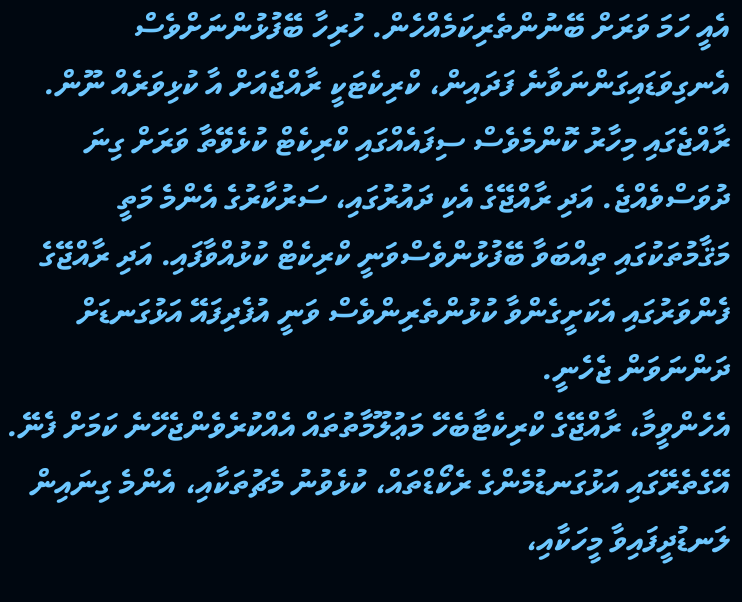އެއީ ހަމަ ވަރަށް ބޭނުންތެރިކަމެއްހެން. ހުރިހާ ބޭފުޅުންނަށްވެސް އެނގިވަޑައިގަންނަވާނެ ފަދައިން، ކްރިކެޓަކީ ރާއްޖެއަށް އާ ކުޅިވަރެއް ނޫން. ރާއްޖެގައި މިހާރު ކޮންމެވެސް ސިފައެއްގައި ކްރިކެޓް ކުޅެވޭތާ ވަރަށް ގިނަ ދުވަސްވެއްޖެ. އަދި ރާއްޖޭގެ އެކި ދައުރުގައި، ސަރުކާރުގެ އެންމެ މަތީ މަޤާމުތަކުގައި ތިއްބަވާ ބޭފުޅުންވެސްވަނީ ކްރިކެޓް ކުޅުއްވާފައި. އަދި ރާއްޖޭގެ ފެންވަރުގައި އެކަށީގެންވާ ކުޅުންތެރިންވެސް ވަނީ އުފެދިފައޭ އަޅުގަނޑަށް ދަންނަވަން ޖެހެނީ.
އެހެންވީމާ، ރާއްޖޭގެ ކްރިކެޓާބެހޭ މަޢުލޫމާތުތައް އެއްކުރެވެންޖެހޭނެ ކަމަށް ފެނޭ. އޭގެތެރޭގައި އަޅުގަނޑުމެންގެ ރެކޯޑްތައް، ކުޅެވުނު މެޗުތަކާއި، އެންމެ ގިނައިން ލަނޑުދީފައިވާ މީހަކާއި،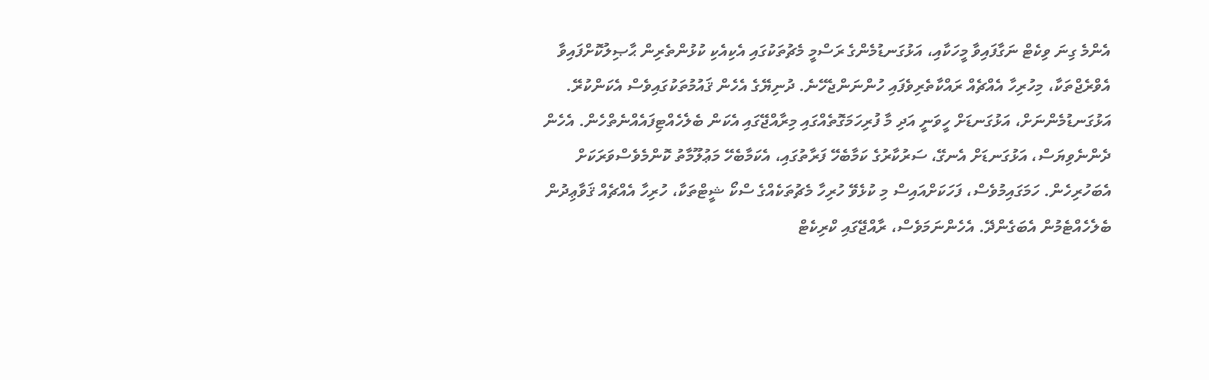އެންމެ ގިނަ ވިކެޓް ނަގާފައިވާ މީހަކާއި، އަޅުގަނޑުމެންގެ ރަސްމީ މެޗުތަކުގައި އެކިއެކި ކުޅުންތެރިން ޙާޞިލުކޮށްފައިވާ އެވްރެޖްތަކާ، މިހުރިހާ އެއްޗެއް ރައްކާތެރިވެފައި ހުންނަންޖެހޭނެ. ދުނިޔޭގެ އެހެން ޤައުމުތަކުގައިވެސް އެކަންކުރޭ. އަޅުގަނޑުމެންނަށް، އަޅުގަނޑަށް ހީވަނީ އަދި މާ ފުރިހަމަގޮތެއްގައި މިރާއްޖޭގައި އެކަން ބެލެހެއްޓިފައެއްނެތްހެން. އެހެން ދެންނެވިޔަސް، އަޅުގަނޑަށް އެނގޭ، ސަރުކާރުގެ ކަމާބެހޭ ފަރާތުގައި، އެކަމާބެހޭ މަޢުލޫމާތު ކޮންމެވެސްވަރަކަށް އެބަހުރިހެން. ހަމަގައިމުވެސް، ފަހަކަށްއައިސް މި ކުޅެވޭ ހުރިހާ މެޗުތަކެއްގެ ސްކޯ ޝީޓްތަކާ، ހުރިހާ އެއްޗެއް ޤަވާޢިދުން ބެލެހެއްޓެމުން އެބަގެންދޭ. އެހެންނަމަވެސް، ރާއްޖޭގައި ކްރިކެޓް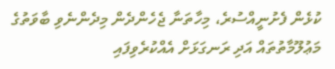ކުޅެން ފެށުނީއްސުރެ، މިހާތަނާ ޖެހެންދެން މިދެންނެވި ބާވަތުގެ މަޢުލޫމާތުތައް އަދި ރަނގަޅަށް އެއްކުރެވިފައި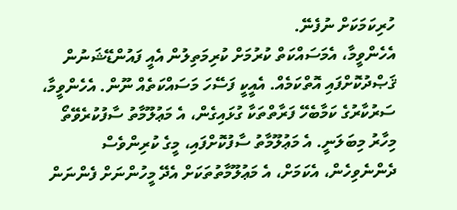ހުރިކަމަކަށް ނުފެނޭ.
އެހެންވީމާ، އެމަސައްކަތް ކުރުމަށް ކުރިމަތިލުން އެއީ ފައުންޑޭޝަނުން ޤަޞްދުކޮށްފައި އޮތްކަމެއް. އެއީކީ ފަސޭހަ މަސައްކަތެއް ނޫން. އެހެންވީމާ، ސަރުކާރުގެ ކަމާބެހޭ ފަރާތްތަކާ ގުޅައިގެން، އެ މަޢުލޫމާތު ސާފުކުރެވޭތޯ މިހާރު މިބަލަނީ. އެ މަޢުލޫމާތު ސާފުކޮށްފައި، މީގެ ކުރިންވެސް ދެންނެވިހެން، އެކަމަށް، އެ މަޢުލޫމާތުތަކަށް އެދޭ މީހުންނަށް ފެންނަން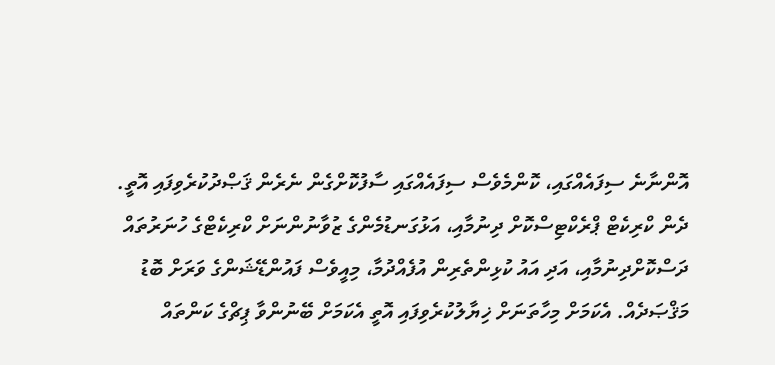އޮންނާނެ ސިފައެއްގައި، ކޮންމެވެސް ސިފައެއްގައި ސާފުކޮށްގެން ނެރެން ޤަޞްދުކުރެވިފައި އޮތީ.
ދެން ކްރިކެޓް ޕްރެކްޓިސްކޮށް ދިނުމާއި، އަޅުގަނޑުމެންގެ ޒުވާނުންނަށް ކްރިކެޓްގެ ހުނަރުތައް ދަސްކޮށްދިނުމާއި، އަދި އައު ކުޅިންތެރިން އުފެއްދުމާ، މިއީވެސް ފައުންޑޭޝަންގެ ވަރަށް ބޮޑު މަޤްޞަދެއް. އެކަމަށް މިހާތަނަށް ޚިޔާލުކުރެވިފައި އޮތީ އެކަމަށް ބޭނުންވާ ޕިޗްގެ ކަންތައް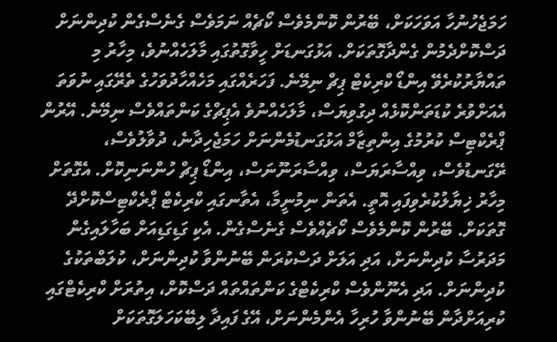ހަމަޖެހުނުހާ އަވަހަކަށް، ބޭރުން ކޮންމެވެސް ކޯޗެއް ނަމަވެސް ގެނެސްގެން ކުދިންނަށް ދަސްކޮށްދެމުން ގެންދާގޮތަކަށް. އަޅުގަނޑަށް ހީވާގޮތުގައި މާލަހެއްނުވެ، މިހާރު މި ތައްޔާރުކުރެވޭ އިންޑޯ ކްރިކެޓް ޕިޗް ނިމޭނެ. ފަހަރެއްގައި މަހެއްހާދުވަހުގެ ތެރޭގައި ނުވަތަ އެއަށްވުރެ ކުޑަތަންކޮޅެއް ދިގުވިޔަސް، މާލަހެއްނުވެ އެޕިޗްގެ ކަންތައްވެސް ނިމޭނެ. އޭރުން ޕްރެކްޓިސް ކުރުމުގެ އިންތިޒާމް އަޅުގަނޑުމެންނަށް ހަމަޖެހިދާނެ، ދުވާލުވެސް، ރޭގަނޑުވެސް، ވިއްސާރަޔަސް، ވިއްސާރަނޫނަސް، އިންޑޯ ޕިޗް ހުންނަނިކޮށް. އެގޮތަށް މިހާރު ޚިޔާލުކުރެވިފައި އޮތީ. އެތަން ނިމުނީމާ، އެތާނގައި ކްރިކެޓް ޕްރެކްޓިސްކޮށްދޭ ގޮތަކަށް. ބޭރުން ކޮންމެވެސް ކޯޗެއްވެސް ގެނެސްގެން. އެކި ގަޑިގަޑިއަށް ބަހާލައިގެން މަދަރުސާ ކުދިންނަށް، އަދި އަލަށް ދަސްކުރަން ބޭނުންވާ ކުދިންނަށް، ކުލަބްތަކުގެ ކުދިންނަށް. އަދި އެނޫންވެސް ކްރިކެޓްގެ ކަންތައްތައް ދަސްކޮށް، އިތުރަށް ކްރިކެޓްގައި ކުރިއަށްދާން ބޭނުންވާ ހުރިހާ އެންމެންނަށް، އޭގެ ފައިދާ ލިބޭކަހަލަގޮތަކަށް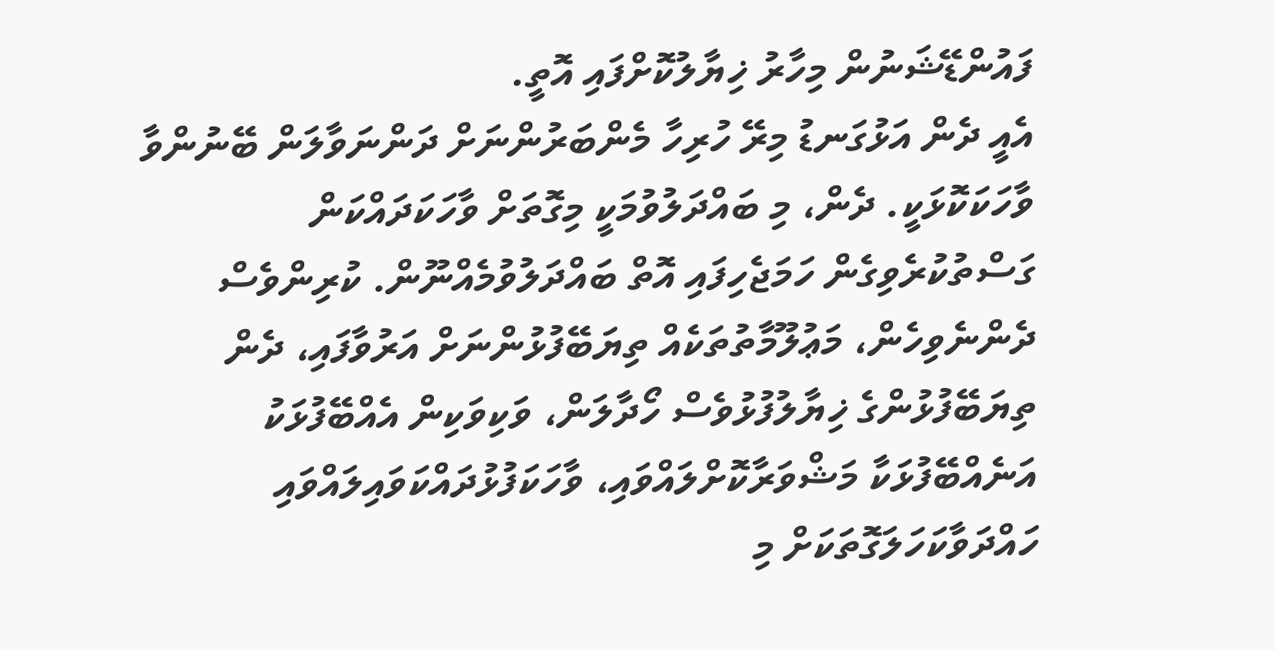ފައުންޑޭޝަނުން މިހާރު ޚިޔާލުކޮށްފައި އޮތީ.
އެއީ ދެން އަޅުގަނޑު މިރޭ ހުރިހާ މެންބަރުންނަށް ދަންނަވާލަން ބޭނުންވާ ވާހަކަކޮޅަކީ. ދެން، މި ބައްދަލުވުމަކީ މިގޮތަށް ވާހަކަދައްކަން ގަސްތުކުރެވިގެން ހަމަޖެހިފައި އޮތް ބައްދަލުވުމެއްނޫން. ކުރިންވެސް ދެންނެވިހެން، މަޢުލޫމާތުތަކެއް ތިޔަބޭފުޅުންނަށް އަރުވާފައި، ދެން ތިޔަބޭފުޅުންގެ ޚިޔާލުފުޅުވެސް ހޯދާލަން، ވަކިވަކިން އެއްބޭފުޅަކު އަނެއްބޭފުޅަކާ މަޝްވަރާކޮށްލައްވައި، ވާހަކަފުޅުދައްކަވައިލައްވައި ހައްދަވާކަހަލަގޮތަކަށް މި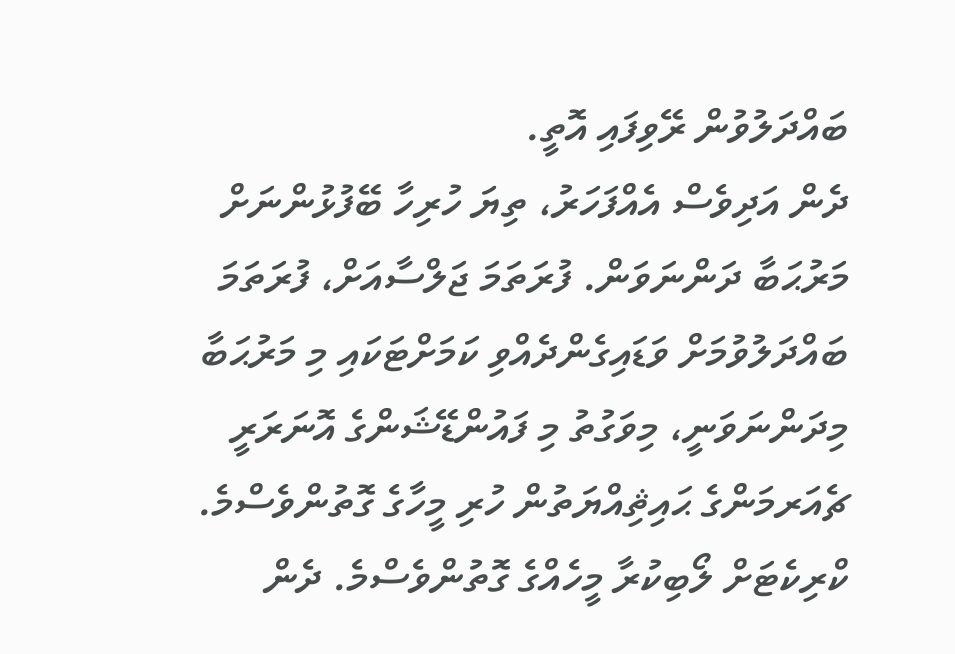ބައްދަލުވުން ރޭވިފައި އޮތީ.
ދެން އަދިވެސް އެއްފަހަރު، ތިޔަ ހުރިހާ ބޭފުޅުންނަށް މަރުޙަބާ ދަންނަވަން. ފުރަތަމަ ޖަލްސާއަށް، ފުރަތަމަ ބައްދަލުވުމަށް ވަޑައިގެންދެއްވި ކަމަށްޓަކައި މި މަރުޙަބާ މިދަންނަވަނީ، މިވަގުތު މި ފައުންޑޭޝަންގެ އޮނަރަރީ ޗެއަރމަންގެ ޙައިޘިއްޔަތުން ހުރި މީހާގެ ގޮތުންވެސްމެ. ކްރިކެޓަށް ލޯބިކުރާ މީހެއްގެ ގޮތުންވެސްމެ. ދެން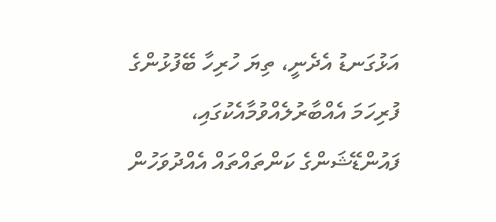އަޅުގަނޑު އެދެނީ، ތިޔަ ހުރިހާ ބޭފުޅުންގެ ފުރިހަމަ އެއްބާރުލެއްވުމާއެކުގައި، ފައުންޑޭޝަންގެ ކަންތައްތައް އެއްދުވަހުން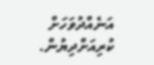އަނެއްދުވަހަށް ކުރިއަށްދިޔުން.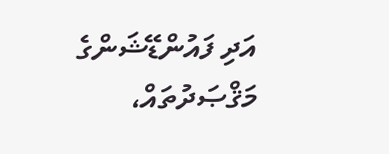އަދި ފައުންޑޭޝަންގެ މަޤްޞަދުތައް،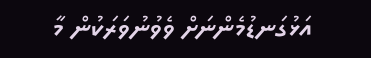އަޅުގަނޑުމެންނަށް ވެވުނުވަރަކުން މާ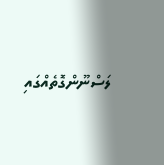ލަސްނޫންގޮތެއްގައި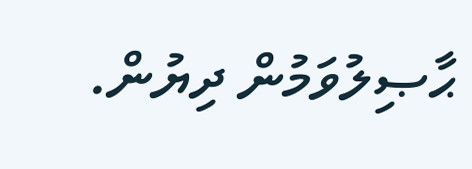ޙާޞިލުވަމުން ދިޔުން.